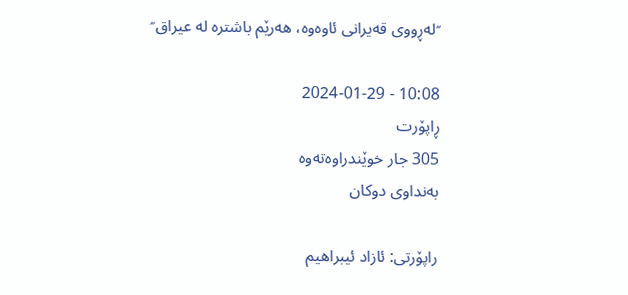״لەڕووی قەیرانی ئاوەوە، هەرێم باشترە لە عیراق״

10:08 - 2024-01-29
ڕاپۆرت
305 جار خوێندراوەتەوە
بەنداوی دوکان

راپۆرتی: ئازاد ئیبراهیم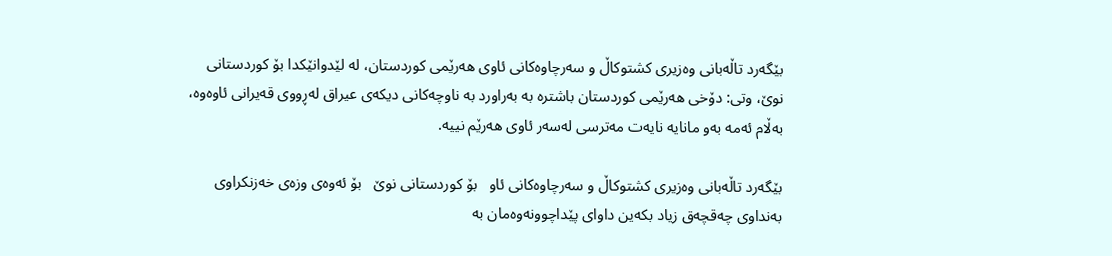بێگەرد تاڵەبانی وەزیری كشتوكاڵ و سەرچاوەكانی ئاوی هەرێمی كوردستان، لە لێدوانێكدا بۆ كوردستانی نوێ، وتی: دۆخی هەرێمی كوردستان باشترە بە بەراورد بە ناوچەكانی دیكەی عیراق لەڕووی قەیرانی ئاوەوە، بەڵام ئەمە بەو مانایە نایەت مەترسی لەسەر ئاوی هەرێم نییە.

بێگەرد تاڵەبانی وەزیری كشتوكاڵ و سەرچاوەكانی ئاو   بۆ کوردستانی نوێ   بۆ ئەوەی وزەی خەزنكراوی بەنداوی چەقچەق زیاد بكەین داوای پێداچوونەوەمان بە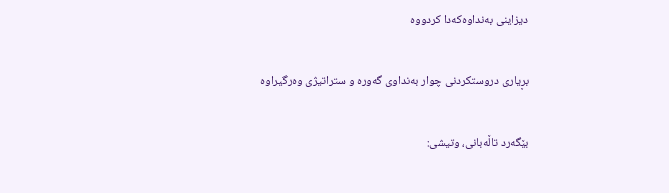دیزاینی بەنداوەكەدا كردووە

بڕیاری دروستكردنی چوار بەنداوی گەورە و ستراتیژی وەرگیراوە

بێگەرد تاڵەبانی، وتیشی: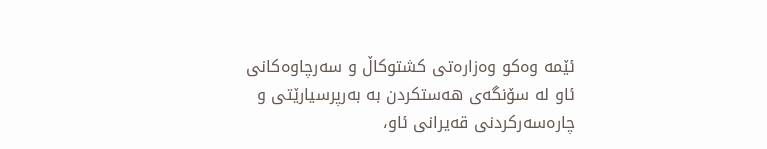ئێمە وەكو وەزارەتی كشتوكاڵ و سەرچاوەكانی ئاو لە سۆنگەی هەستكردن بە بەرپرسیارێتی و چارەسەركردنی قەیرانی ئاو،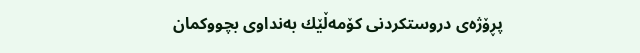پڕۆژەی دروستكردنی كۆمەڵێك بەنداوی بچووكمان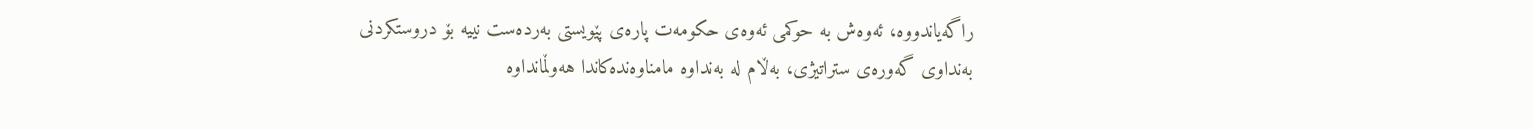راگەیاندووە، ئەوەش بە حوكمی ئەوەی حكومەت پارەی پێویستی بەردەست نییە بۆ دروستكردنی بەنداوی گەورەی ستراتیژی، بەڵام لە بەنداوە مامناوەندەكاندا هەوڵمانداوە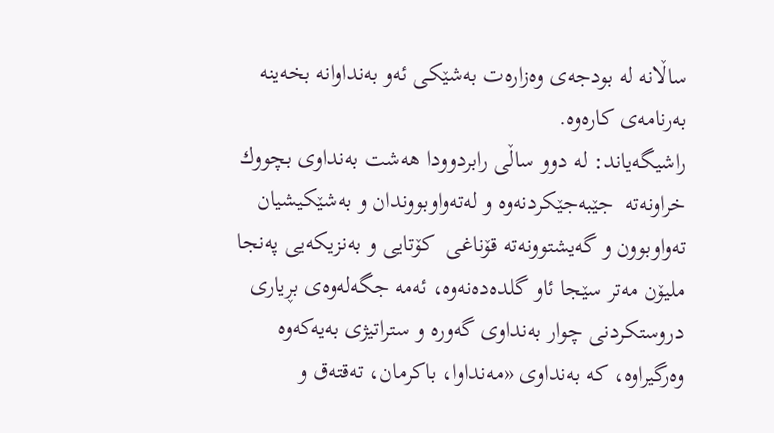ساڵانە لە بودجەی وەزارەت بەشێكی ئەو بەنداوانە بخەینە بەرنامەی كارەوە.
راشیگەیاند: لە دوو ساڵی رابردوودا هەشت بەنداوی بچووك خراونەتە  جێبەجێکردنەوە و لەتەواوبووندان و بەشێكیشیان تەواوبوون و گەیشتوونەتە قۆناغی  كۆتایی و بەنزیكەیی پەنجا ملیۆن مەتر سێجا ئاو گلدەدەنەوە، ئەمە جگەلەوەی بڕیاری دروستكردنی چوار بەنداوی گەورە و ستراتیژی بەیەكەوە وەرگیراوە، كە بەنداوی «مەنداوا، باكرمان، تەقتەق و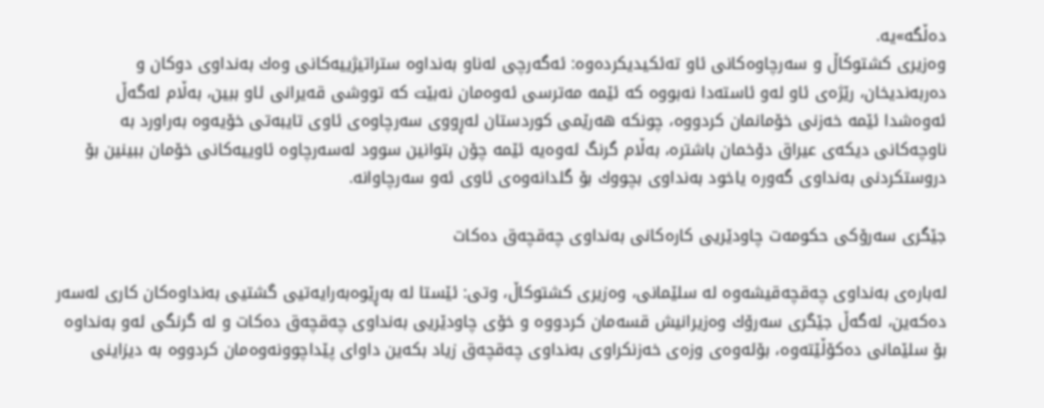دەڵگە»یە.
وەزیری كشتوكاڵ و سەرچاوەكانی ئاو تەئكیدیكردەوە: ئەگەرچی لەناو بەنداوە ستراتیژییەكانی وەك بەنداوی دوكان و دەربەندیخان، رێژەی ئاو لەو ئاستەدا نەبووە كە ئێمە مەترسی ئەوەمان نەبێت كە تووشی قەیرانی ئاو ببین، بەڵام لەگەڵ ئەوەشدا ئێمە خەزنی خۆمانمان كردووە، چونكە هەرێمی كوردستان لەڕووی سەرچاوەی ئاوی تایبەتی خۆیەوە بەراورد بە ناوچەكانی دیكەی عیراق دۆخمان باشترە، بەڵام گرنگ ئەوەیە ئێمە چۆن بتوانین سوود لەسەرچاوە ئاوییەكانی خۆمان ببینین بۆ دروستكردنی بەنداوی گەورە یاخود بەنداوی بچووك بۆ گلدانەوەی ئاوی ئەو سەرچاوانە.

جێگری سەرۆكی حکومەت چاودێریی کارەکانی بەنداوی چەقچەق دەكات

لەبارەی بەنداوی چەقچەقیشەوە لە سلێمانی، وەزیری كشتوكاڵ، وتی: ئێستا لە بەڕێوەبەرایەتیی گشتیی بەنداوەكان كاری لەسەر دەكەین، لەگەڵ جێگری سەرۆك وەزیرانیش قسەمان كردووە و خۆی چاودێریی بەنداوی چەقچەق دەكات و لە گرنگی ئەو بەنداوە بۆ سلێمانی دەكۆڵێتەوە، بۆئەوەی وزەی خەزنكراوی بەنداوی چەقچەق زیاد بكەین داوای پێداچوونەوەمان كردووە بە دیزاینی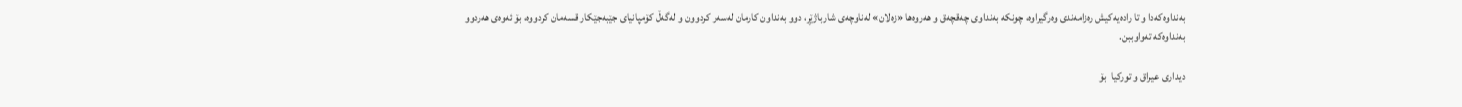بەنداوەكەدا و تا رادەیەكیش رەزامەندی وەرگیراوە، چونكە بەنداوی چەقچەق و هەروەها «زەلان» لەناوچەی شارباژێڕ، دوو بەنداون كارمان لەسەر كردوون و لەگەڵ كۆمپانیای جێبەجێكار قسەمان كردووە، بۆ ئەوەی هەردوو بەنداوەكە تەواوببن.

دیداری عیراق و تورکیا  بۆ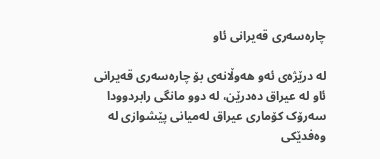چارەسەری قەیرانی ئاو

لە درێژەی ئەو هەوڵانەی بۆ چارەسەری قەیرانی ئاو لە عیراق دەدرێن، لە دوو مانگی رابردوودا سەرۆک کۆماری عیراق لەمیانی پێشوازی لە وەفدێکی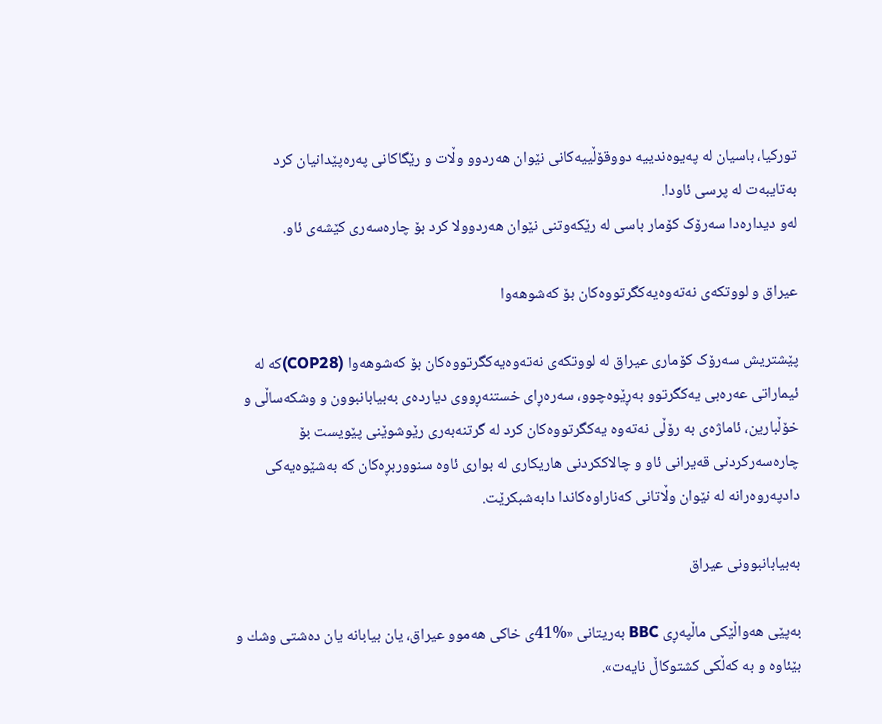تورکیا، باسیان لە پەیوەندییە دووقۆڵییەکانی نێوان هەردوو وڵات و رێگاکانی پەرەپێدانیان کرد بەتایبەت لە پرسی ئاودا.
لەو دیدارەدا سەرۆک کۆمار باسی لە رێکەوتنی نێوان هەردوولا کرد بۆ چارەسەری کێشەی ئاو.

عیراق و لووتکەی نەتەوەیەکگرتووەکان بۆ کەشوهەوا

پێشتریش سەرۆک کۆماری عیراق لە لووتکەی نەتەوەیەکگرتووەکان بۆ کەشوهەوا (COP28)کە لە ئیماراتی عەرەبی یەکگرتوو بەڕێوەچوو، سەرەڕای خستنەڕووی دیاردەی بەبیابانبوون و وشکەساڵی و خۆڵبارین، ئاماژەی بە رۆڵی نەتەوە یەکگرتووەکان کرد لە گرتنەبەری رێوشوێنی پێویست بۆ چارەسەرکردنی قەیرانی ئاو و چالاککردنی هاریکاری لە بواری ئاوە سنووربڕەکان کە بەشێوەیەکی دادپەروەرانە لە نێوان وڵاتانی کەناراوەکاندا دابەشبکرێت.

بەبیابانبوونی عیراق

بەپێی هەواڵێكی ماڵپەڕی BBC بەریتانی «%41ی خاكی هەموو عیراق، یان بیابانە یان دەشتی وشك و بێئاوە و بە كەڵكی كشتوكاڵ نایەت».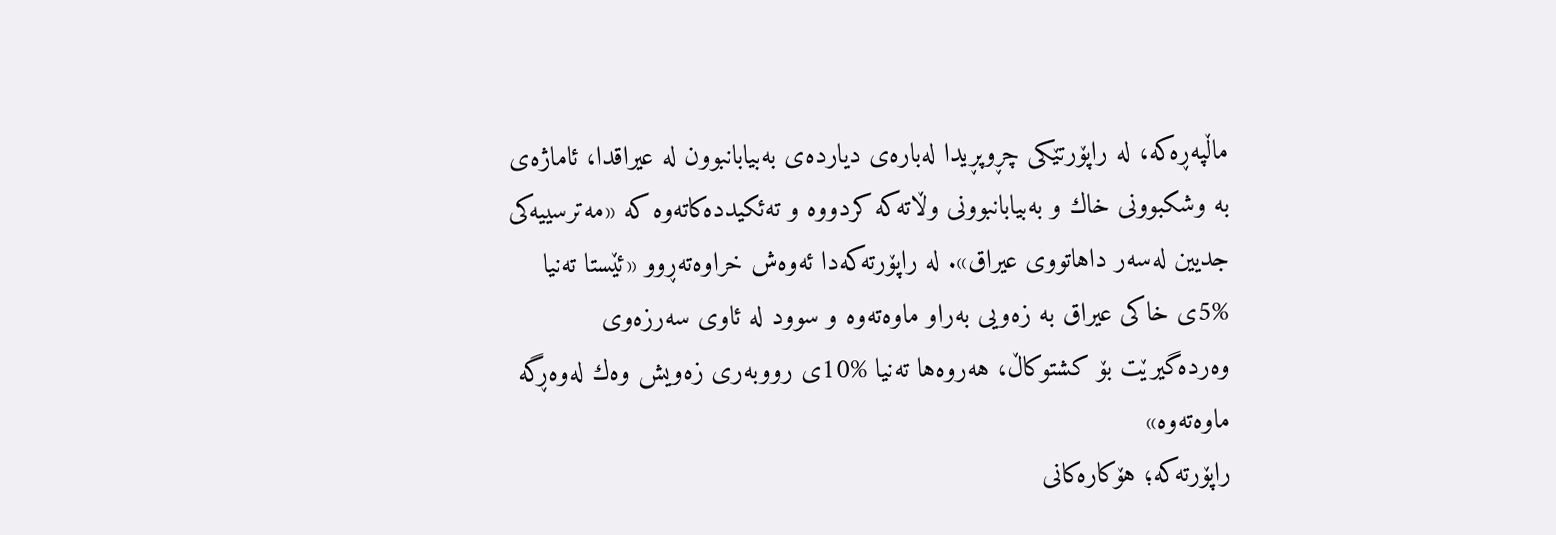ماڵپەڕەكە، لە راپۆرتێكی چڕوپڕیدا لەبارەی دیاردەی بەبیابانبوون لە عیراقدا، ئاماژەی بە وشكبوونی خاك و بەبیابانبوونی وڵاتەكە کردووە و تەئكیددەكاتەوە كە «مەترسییەكی جدیین لەسەر داهاتووی عیراق». لە راپۆرتەكەدا ئەوەش خراوەتەڕوو «ئێستا تەنیا %5ی خاكی عیراق بە زەویی بەراو ماوەتەوە و سوود لە ئاوی سەرزەوی وەردەگیرێت بۆ كشتوكاڵ، هەروەها تەنیا %10ی رووبەری زەویش وەك لەوەڕگە ماوەتەوە»
راپۆرتەكە؛ هۆكارەكانی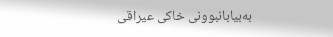بەبیابانبوونی خاكی عیراقی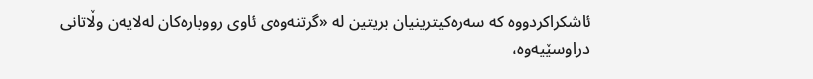ئاشكراكردووە كە سەرەكیترینیان بریتین لە «گرتنەوەی ئاوی رووبارەكان لەلایەن وڵاتانی دراوسێیەوە،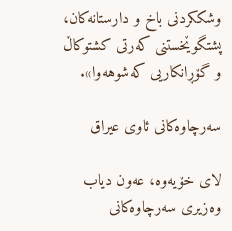وشككردنی باخ و دارستانەكان، پشتگوێخستنی كەرتی كشتوكاڵ و گۆڕانكاریی كەشوهەوا».

سەرچاوەکانی ئاوی عیراق

لای خۆیەوە، عەون دیاب وەزیری سەرچاوەکانی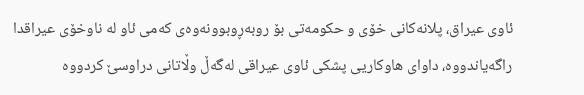ئاوی عیراق، پلانەکانی خۆی و حکومەتی بۆ روبەڕوبوونەوەی کەمی ئاو لە ناوخۆی عیراقدا راگەیاندووە، داوای هاوکاریی پشکی ئاوی عیراقی لەگەڵ وڵاتانی دراوسێ کردووە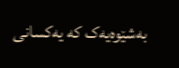بەشێوەیەک کە یەکسانی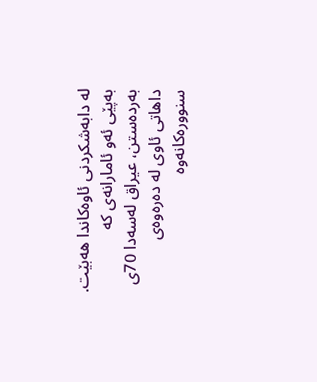لە دابەشکردنی ئاوەکاندا هەبێت.
بەپێی ئەو ئامارانەی کە بەردەستن، عیراق لەسەدا 70ی داهاتی ئاوی لە دەرەوەی سنوورەکانەوە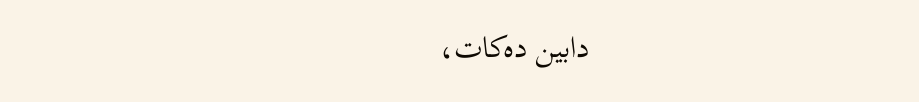دابین دەکات،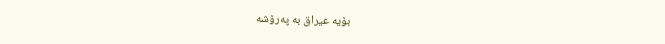بۆیە عیراق بە پەرۆشە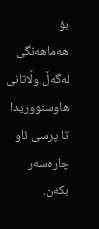بۆ هەماهەنگی لەگەڵ وڵاتانی هاوسنووریدا تا پرسی ئاو چارەسەر بکەن.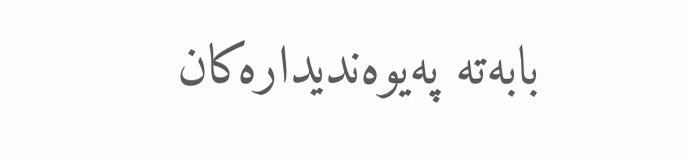بابەتە پەیوەندیدارەکان